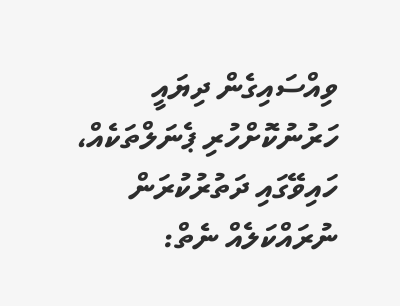ވިއްސައިގެން ދިޔައީ ހަރުނުކޮށްހުރި ޕެނަލްތަކެއް، ހައިވޭގައި ދަތުރުކުރަން ނުރައްކަލެއް ނެތް: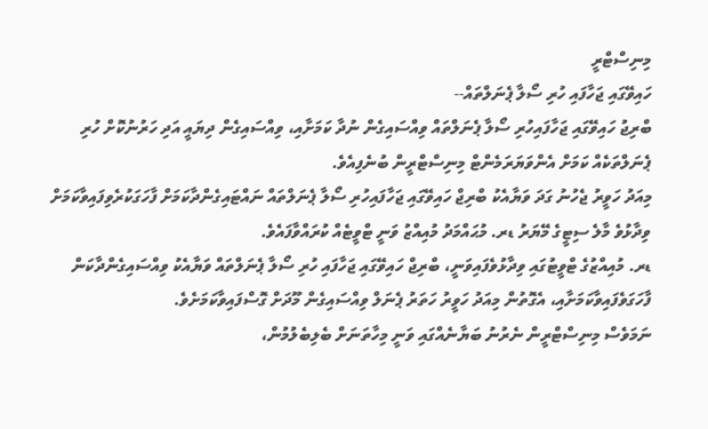މިނިސްޓްރީ
ހައިވޭގައި ޖަހާފައި ހުރި ސޯލާ ޕެނަލްތައް--
ބްރިޖު ހައިވޭގައި ޖަހާފައިހުރި ސޯލާ ޕެނަލްތައް ވިއްސައިގެން ނުދާ ކަމަށާއި، ވިއްސައިގެން ދިޔައީ އަދި ހަރުނުކޮށް ހުރި ޕެނަލްތަކެއް ކަމަށް އެންވަޔަރަމެންޓް މިނިސްޓްރީން ބުނެފިއެވެ.
މިއަދު ހަވީރު ޖެހުނު ގަދަ ވަޔާއެކު ބްރިޖް ހައިވޭގައި ޖަހާފައިހުރި ސޯލާ ޕެނަލްތައް ނައްޓައިގެންދާކަމަށް ފާހަގަކުރެވިފައިވާކަމަށް ވިދާޅުވެ މާލެ ސިޓީގެ މޭޔަރު ޑރ. މުޙައްމަދު މުއިއްޒު ވަނީ ޓްވީޓެއް ކުރައްވާފައެވެ.
ޑރ. މުއިއްޒުގެ ޓްވީޓުގައި ވިދާޅުވެފައިވަނީ، ބްރިޖް ހައިވޭގައި ޖަހާފައި ހުރި ސޯލާ ޕެނަލްތައް ވަޔާއެކު ވިއްސައިގެންދާކަން ފާހަގަވެފައިވާކަމަށާއި، އެގޮތުން މިއަދު ހަވީރު ހަތަރު ޕެނަލް ވިއްސައިގެން މޫދަށް ގޮސްފައިވާކަމަށެވެ.
ނަމަވެސް މިނިސްޓްރީން ނެރުނު ބަޔާނެއްގައި ވަނީ މިހާތަނަށް ބެލިބެލުމުން،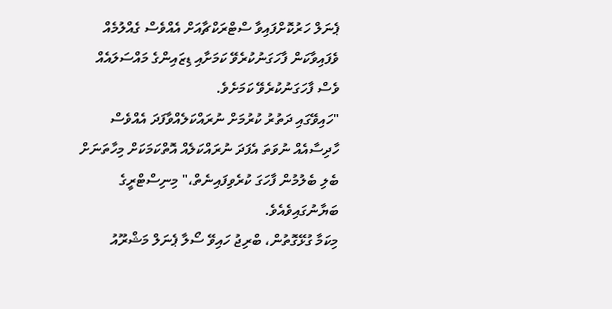ޕެނަލް ހަރުކޮށްފައިވާ ސްޓްރަކްޗާއަށް އެއްވެސް ގެއްލުމެއް ވެފައިވާކަން ފާހަގަނުކުރެވޭ ކަމަށާއި ޑިޒައިންގެ މައްސަލައެއް ވެސް ފާހަގަނުކުރެވޭ ކަމަށެވެ.
"ހައިވޭގައި ދަތުރު ކުރުމަށް ނުރައްކަލެއްވާފަދަ އެއްވެސް ހާދިސާއެއް ނުވަތަ އެފަދަ ނުރައްކަލެއް އޮތްކަމަކަށް މިހާތަނަށް ބެލި ބެލުމުން ފާހަގަ ކުރެވިފައިނެތް،" މިނިސްޓްރީގެ ބަޔާނުގައިވެއެވެ.
މިކަމާ ގުޅޭގޮތުން، ބްރިޖު ހައިވޭ ސޯލާ ޕެނަލް މަޝްރޫއު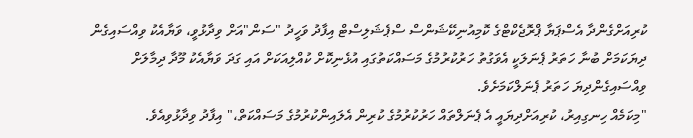ކުރިއަށްގެންދާ އެސްޕަޔާ ޕްރޮޖެކްޓްގެ ކޮމިއުނިކޭޝަންސް ސްޕެޝަލިސްޓް އިފާދު ވަހީދު "ސަން"އަށް ވިދާޅުވީ، ވަޔާއެކު ވިއްސައިގެން ދިޔަކަމަށް ބުނާ ހަތަރު ޕެނަލަކީ އެވަގުތު ހަރުކުރުމުގެ މަސައްކަތުގައި އުޅެނިކޮށް ކުއްލިއަކަށް އައި ގަދަ ވަޔާއެކު މޫދާ ދިމާލަށް ވިއްސައިގެންދިޔަ ހަތަރު ޕެނަލްކަމަށެވެ.
"މިކަމެއް ހިނގިއިރު، ކުރިއަށްދިޔައީ އެ ޕެނަލްތައް ހަރުކުރުމުގެ ކުރިން އެލައިންކުރުމުގެ މަސައްކަތް،" އިފާދު ވިދާޅުވިއެވެ.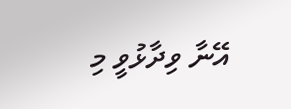އޭނާ ވިދާޅުވީ މި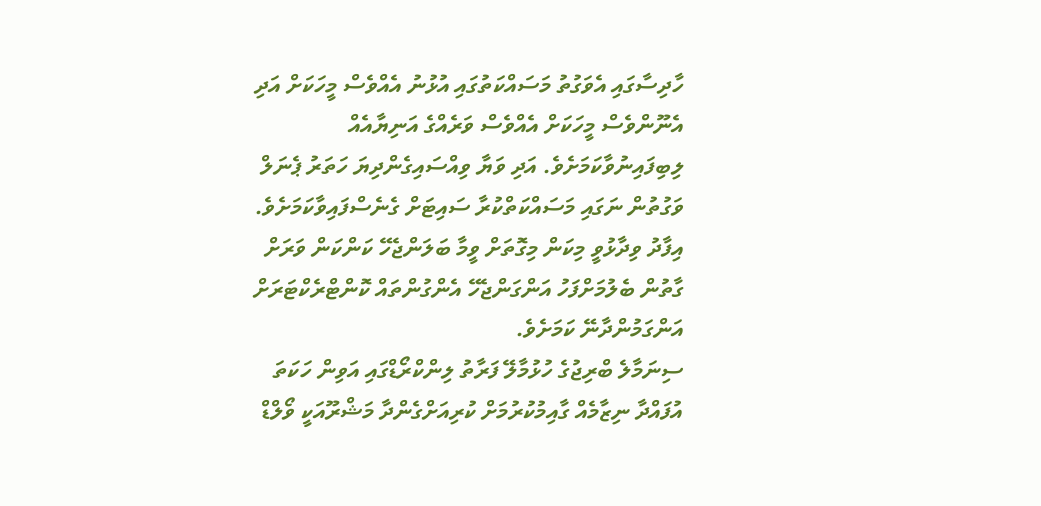ހާދިސާގައި އެވަގުތު މަސައްކަތުގައި އުޅުނު އެއްވެސް މީހަކަށް އަދި އެނޫންވެސް މީހަކަށް އެއްވެސް ވަރެއްގެ އަނިޔާއެއް ލިބިފައިނުވާކަމަށެވެ. އަދި ވަޔާ ވިއްސައިގެންދިޔަ ހަތަރު ޕެނަލް ވަގުތުން ނަގައި މަސައްކަތްކުރާ ސައިޓަށް ގެނެސްފައިވާކަމަށެވެ.
އިފާދު ވިދާޅުވީ މިކަން މިގޮތަށް ވީމާ ބަލަންޖެހޭ ކަންކަން ވަރަށް ގާތުން ބެލުމަށްފަހު އަންގަންޖެހޭ އެންގުންތައް ކޮންޓްރެކްޓަރަށް އަންގަމުންދާނޭ ކަމަށެވެ.
ސިނަމާލެ ބްރިޖުގެ ހުޅުމާލޭ ފަރާތު ލިންކްރޯޑްގައި އަވިން ހަކަތަ އުފައްދާ ނިޒާމެއް ގާއިމުކުރުމަށް ކުރިއަށްގެންދާ މަޝްރޫއަކީ ވޯލްޑް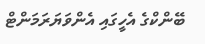ބޭންކްގެ އެހީގައި އެންވަޔަރަމަންޓް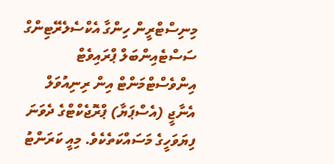މިނިސްޓްރީން ހިންގާ އެކްސެލެރޭޓިންގް ސަސްޓެއިންބަލް ޕްރައިވެޓް އިންވެސްޓްމަންޓް އިން ރިނިއުވަލް އެނާޖީ (އެސްޕަޔާ) ޕްރޮޖެކްޓްގެ ދެވަނަ ފިޔަވަހީގެ މަސައްކަތެކެވެ. މިއީ ކަރަންޓު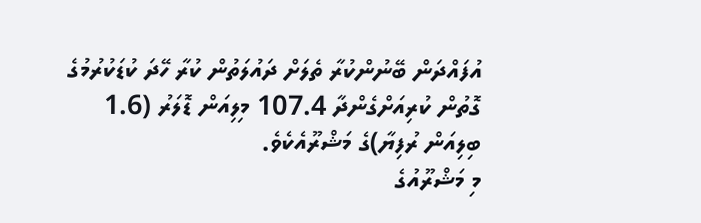އުފައްދަން ބޭނުންކުރާ ތެލަށް ދައުލަތުން ކުރާ ހޭދަ ކުޑަކުރުމުގެ ގޮތުން ކުރިއަށްގެންދާ 107.4 މިލިއަން ޑޮލަރު (1.6 ބިލިއަން ރުފިޔާ)ގެ މަޝްރޫއެކެވެ.
މި މަޝްރޫއުގެ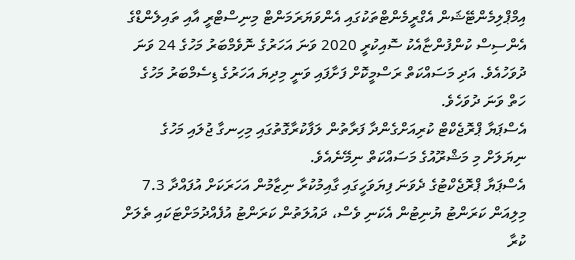އިމްޕްލިމެންޓޭޝަން އެގްރީމެންޓްތަކުގައި އެންވަޔަރަމަންޓް މިނިސްޓްރީ އާއި ތައިލެންޑްގެ އެންސިސް ކުންފުންޏާއެކު ސޮއިކުރީ 2020 ވަނަ އަހަރުގެ ނޮވެމްބަރު މަހުގެ 24 ވަނަ ދުވަހުއެވެ. އަދި މަސައްކަތް ރަސްމީކޮށް ފަށާފައި ވަނީ މިދިޔަ އަހަރުގެ ޑިސެމްބަރު މަހުގެ ހަތް ވަނަ ދުވަހެވެ.
އެސްޕަޔާ ޕްރޮޖެކްޓް ކުރިއަށްގެންދާ ފަރާތުން ލަފާކުރާގޮތުގައި މިހިނގާ ޖުލައި މަހުގެ ނިޔަލަށް މި މަޝްރޫއުގެ މަސައްކަތް ނިމޭނެއެވެ.
އެސްޕަޔާ ޕްރޮޖެކްޓުގެ ދެވަނަ ފިޔަވަހީގައި ގާއިމުކުރާ ނިޒާމުން އަހަރަކަށް އުފައްދާ 7.3 މިލިއަން ކަރަންޓު ޔުނިޓުން އެކަނި ވެސް، ދައުލަތުން ކަރަންޓު އުފެއްދުމަށްޓަކައި ތެލަށް ކުރާ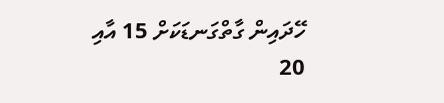ހޭދައިން ގާތްގަނޑަކަށް 15 އާއި 20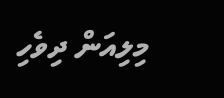މިލިއަން ދިވެހި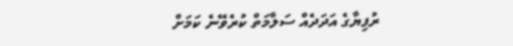ރުފިޔާގެ އަދަދެއް ސަލާމަތް ކުރެވޭނެ ކަމަށް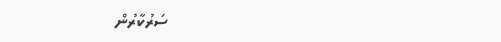ސަރުކާރުން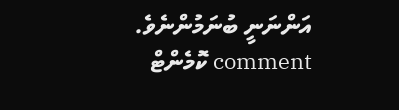އަންނަނީ ބުނަމުންނެވެ.
comment ކޮމެންޓް